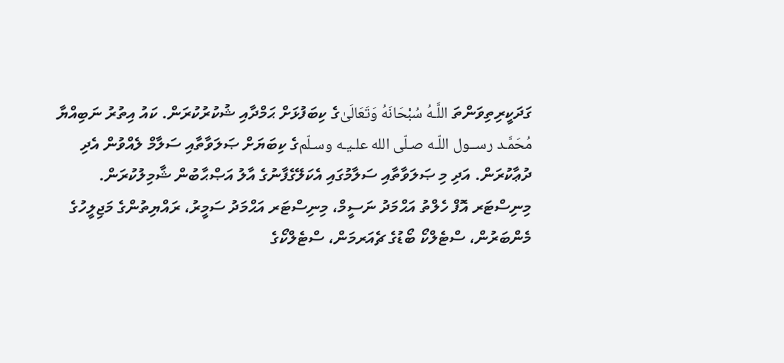ގަދަކީރިތިވަންތަ اللَّـهُ سُبْحَانَهُ وَتَعَالَىٰގެ ކިބަފުޅަށް ޙަމްދާއި ޝުކުރުކުރަން. ކައު އިތުރު ނަބިއްޔާ مُحَمَّـد رســول اللّـه صـلّى الله علـيـه وسـلّمގެ ކިބަޔަށް ޞަލަވާތާއި ސަލާމް ލެއްވުން އެދި ދުޢާކުރަން. އަދި މި ޞަލަވާތާއި ސަލާމުގައި އެކަލޭގެފާނުގެ އާލު އަޞްޙާބުން ޝާމިލުކުރަން.
މިނިސްޓަރ އޮފް ހެލްތު އަޙްމަދު ނަސީމް، މިނިސްޓަރ އަޙްމަދު ސަމީރު، ރައްޔިތުންގެ މަޖިލީހުގެ މެންބަރުން، ސްޓެލްކޯ ބޯޑުގެ ޗެއަރމަން، ސްޓެލްކޯގެ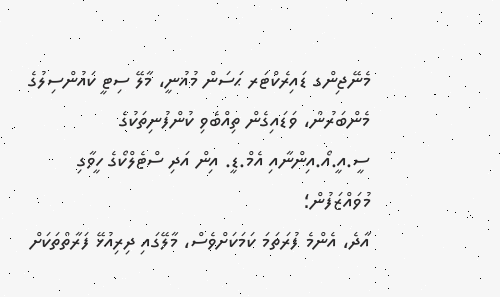މެނޭޖިންގ ޑައިރެކްޓަރ ޙަސަން މުޣުނީ، މާލޭ ސިޓީ ކައުންސިލުގެ މެންބަރުން، ވަޑައިގެން ތިއްބެވި ކުންފުނިތަކުގެ ސީ.އީ.އޯ.އިންނާއި އެމް.ޑީ. އިން އަދި ސްޓެލްކޯގެ ހީވާގި މުވައްޒަފުން؛
އާދެ، އެންމެ ފުރަތަމަ ކަމަކަށްވެސް، މާލޭގައި ދިރިއުޅޭ ފަރާތްތަކަށް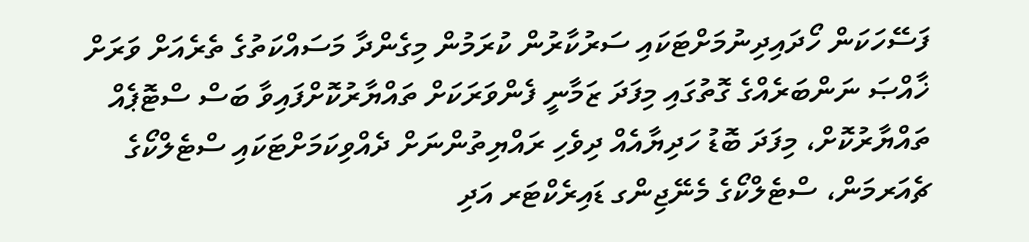ފަސޭހަކަން ހޯދައިދިނުމަށްޓަކައި ސަރުކާރުން ކުރަމުން މިގެންދާ މަސައްކަތުގެ ތެރެއަށް ވަރަށް ޚާއްޞަ ނަންބަރެއްގެ ގޮތުގައި މިފަދަ ޒަމާނީ ފެންވަރަކަށް ތައްޔާރުކޮށްފައިވާ ބަސް ސްޓޮޕެއް ތައްޔާރުކޮށް، މިފަދަ ބޮޑު ހަދިޔާއެއް ދިވެހި ރައްޔިތުންނަށް ދެއްވިކަމަށްޓަކައި ސްޓެލްކޯގެ ޗެއަރމަން، ސްޓެލްކޯގެ މެނޭޖިންގ ޑައިރެކްޓަރ އަދި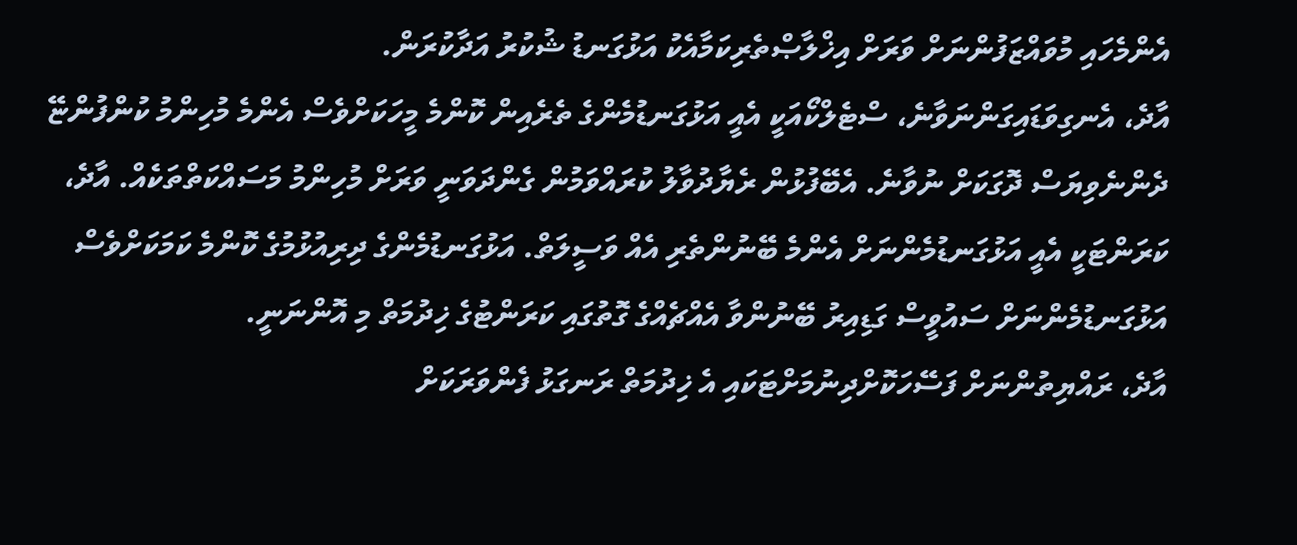އެންމެހައި މުވައްޒަފުންނަށް ވަރަށް އިޚްލާޞްތެރިކަމާއެކު އަޅުގަނޑު ޝުކުރު އަދާކުރަން.
އާދެ، އެނގިވަޑައިގަންނަވާނެ، ސްޓެލްކޯއަކީ އެއީ އަޅުގަނޑުމެންގެ ތެރެއިން ކޮންމެ މީހަކަށްވެސް އެންމެ މުހިންމު ކުންފުންޏޭ ދެންނެވިޔަސް ދޮގަކަށް ނުވާނެ. އެބޭފުޅުން ރެޔާދުވާލު ކުރައްވަމުން ގެންދަވަނީ ވަރަށް މުހިންމު މަސައްކަތްތަކެއް. އާދެ، ކަރަންޓަކީ އެއީ އަޅުގަނޑުމެންނަށް އެންމެ ބޭނުންތެރި އެއް ވަސީލަތް. އަޅުގަނޑުމެންގެ ދިރިއުޅުމުގެ ކޮންމެ ކަމަކަށްވެސް އަޅުގަނޑުމެންނަށް ސައުވީސް ގަޑިއިރު ބޭނުންވާ އެއްޗެއްގެ ގޮތުގައި ކަރަންޓުގެ ޚިދުމަތް މި އޮންނަނީ.
އާދެ، ރައްޔިތުންނަށް ފަސޭހަކޮށްދިނުމަށްޓަކައި އެ ޚިދުމަތް ރަނގަޅު ފެންވަރަކަށް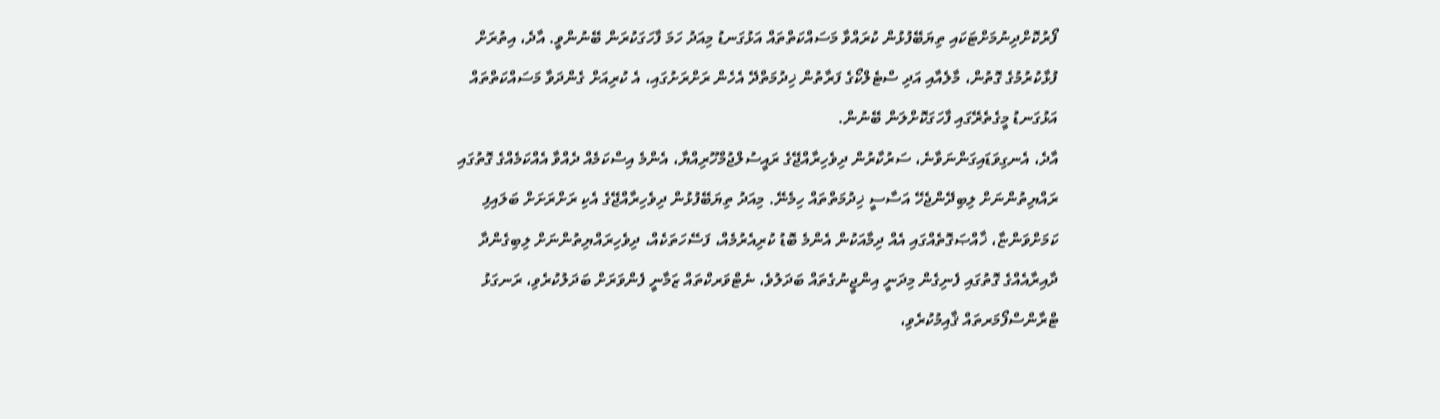ފޯރުކޮށްދިނުމަށްޓަކައި ތިޔަބޭފުޅުން ކުރައްވާ މަސައްކަތްތައް އަޅުގަނޑު މިއަދު ހަމަ ފާހަގަކުރަން ބޭނުންވީ. އާދެ، އިތުރަށް ފުޅާކުރުމުގެ ގޮތުން، މާލެއާއި އަދި ސްޓެލްކޯގެ ފަރާތުން ޚިދުމަތްދޭ އެހެން ރަށްރަށުގައި، އެ ކުރިއަށް ގެންދަވާ މަސައްކަތްތައް އަޅުގަނޑު މީގެތެރޭގައި ފާހަގަކޮށްލަން ބޭނުން.
އާދެ، އެނގިވަޑައިގަންނަވާނެ، ސަރުކާރުން ދިވެހިރާއްޖޭގެ ރައީސުލްޖުމްހޫރިއްޔާ، އެންމެ އިސްކަމެއް ދެއްވާ އެއްކަމެއްގެ ގޮތުގައި ރައްޔިތުންނަށް ލިބިދޭންޖެހޭ އަސާސީ ޚިދުމަތްތައް ހިމެނޭ. މިއަދު ތިޔަބޭފުޅުން ދިވެހިރާއްޖޭގެ އެކި ރަށްރަށަށް ބަލައިފި ކަމަށްވަންޏާ، ޚާއްޞަގޮތެއްގައި އެއް ދިމާއަކުން އެންމެ ބޮޑު ކުރިއެރުމެއް، ފަސޭހަތަކެއް، ދިވެހިރައްޔިތުންނަށް ލިބިގެންދާ ދާއިރާއެއްގެ ގޮތުގައި ފެނިގެން މިދަނީ އިންޖީނުގެތައް ބަދަލުވެ، ނެޓްވަރކްތައް ޒަމާނީ ފެންވަރަށް ބަދަލުކުރެވި، ރަނގަޅު ޓްރާންސްފޯމަރތައް ޤާއިމުކުރެވި،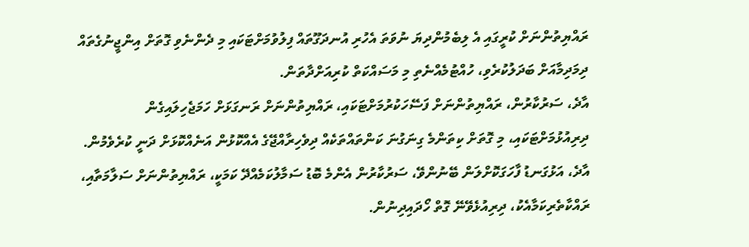ރައްޔިތުންނަށް ކުރީގައި އެ ލިބެމުންދިޔަ ނުވަތަ އެހުރި އުނދަގޫތައް ފިލުވުމަށްޓަކައި މި ދެންނެވި ގޮތަށް އިންޖީނުގެތައް ދިމަދިމާއަށް ބަދަލުކުރެވި، ހުއްޓުމެއްނެތި މި މަސައްކަތް ކުރިއަށްދާތަން.
އާދެ، ސަރުކާރުން، ރައްޔިތުންނަށް ފަސޭހަކުރުމަށްޓަކައި، ރައްޔިތުންނަށް ރަނގަޅަށް ހަމަޖެހިލައިގެން ދިރިއުޅުމަށްޓަކައި، މި ގޮތަށް ކިތަންމެ ގިނަގުނަ ކަންތައްތަކެއް ދިވެހިރާއްޖޭގެ އެއްކޮޅުން އަނެއްކޮޅަށް ދަނީ ކުރެވެމުން.
އާދެ، އަޅުގަނޑު ފާހަގަކޮށްލަން ބޭނުންވޭ، ސަރުކާރުން އެންމެ ބޮޑު ސަމާލުކަމެއްދޭ ކަމަކީ، ރައްޔިތުންނަށް ސަލާމަތާއި، ރައްކާތެރިކަމާއެކު، ދިރިއުޅެވޭނޭ ގޮތް ހޯދައިދިނުން.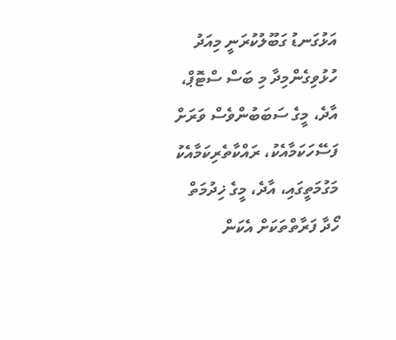އަޅުގަނޑު ގަބޫލުކުރަނީ މިއަދު ހުޅުވިގެންމިދާ މި ބަސް ސްޓޮޕް، އާދެ، މީގެ ސަބަބުންވެސް ވަރަށް ފަސޭހަކަމާއެކު، ރައްކާތެރިކަމާއެކު މަގުމަތީގައި، އާދެ، މީގެ ޚިދުމަތް ހޯދާ ފަރާތްތަކަށް އެކަން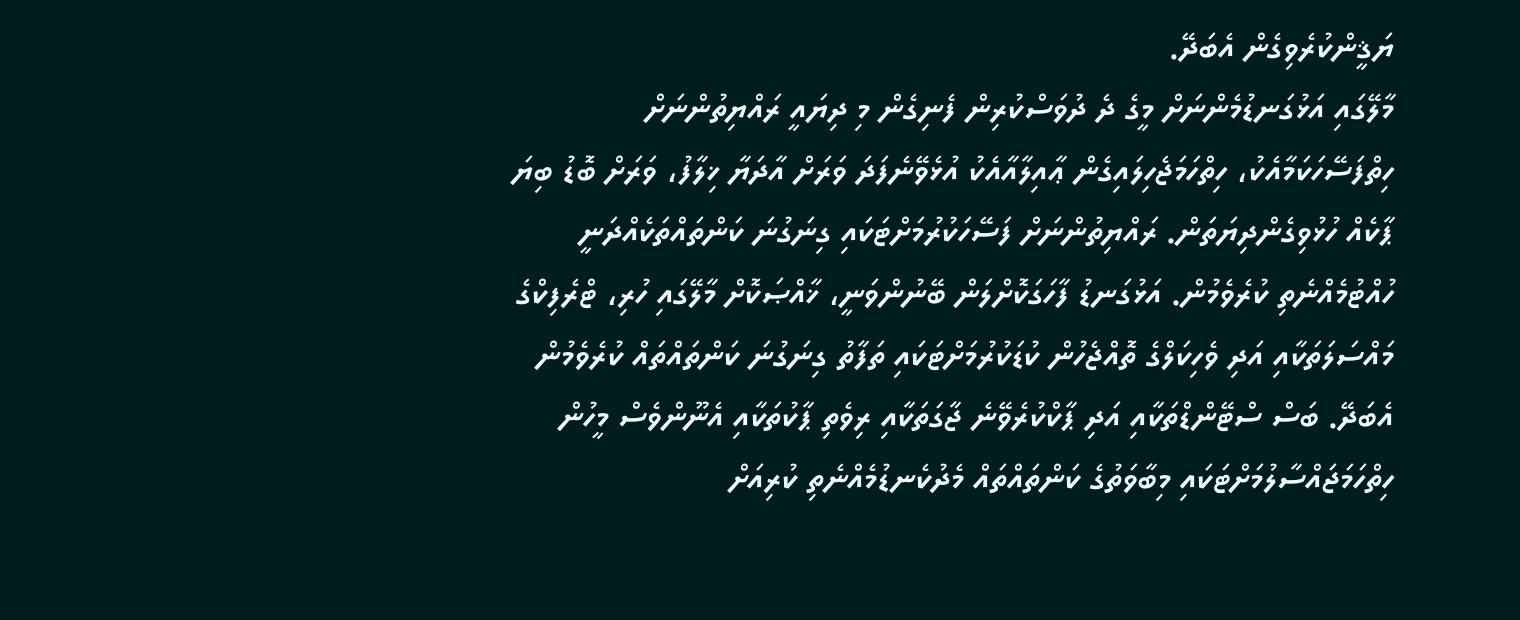ޔަޤީންކުރެވިގެން އެބަދޭ.
މާލޭގައި އަޅުގަނޑުމެންނަށް މީގެ ދެ ދުވަސްކުރިން ފެނިގެން މި ދިޔައީ ރައްޔިތުންނަށް ހިތްފަސޭހަކަމާއެކު، ހިތްހަމަޖެހިލައިގެން ޢާއިލާއާއެކު އުޅެވޭނެފަދަ ވަރަށް އާދަޔާ ޚިލާފު، ވަރަށް ބޮޑު ބިޔަ ޕާކެއް ހުޅުވިގެންދިޔަތަން. ރައްޔިތުންނަށް ފަސޭހަކުރުމަށްޓަކައި ގިނަގުނަ ކަންތައްތަކެއްދަނީ ހުއްޓުމެއްނެތި ކުރެވެމުން. އަޅުގަނޑު ފާހަގަކޮށްލަން ބޭނުންވަނީ، ޚާއްޞަކޮށް މާލޭގައި ހުރި، ޓްރެފިކްގެ މައްސަލަތަކާއި އަދި ވެހިކަލްގެ ތޮއްޖެހުން ކުޑަކުރުމަށްޓަކައި ތަފާތު ގިނަގުނަ ކަންތައްތައް ކުރެވެމުން އެބަދޭ. ބަސް ސްޓޭންޑްތަކާއި އަދި ޕާކްކުރެވޭނެ ޖާގަތަކާއި ރިވެތި ޕާކުތަކާއި އެނޫންވެސް މީހުން ހިތްހަމަޖައްސާލުމަށްޓަކައި މިބާވަތުގެ ކަންތައްތައް މެދުކެނޑުމެއްނެތި ކުރިއަށް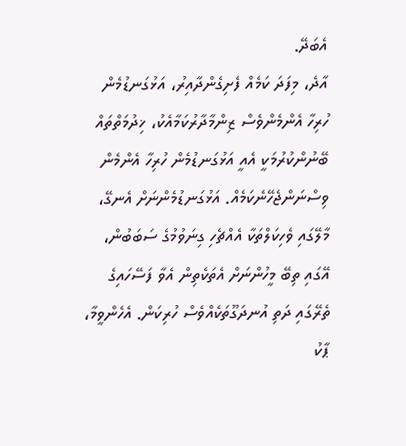އެބަދޭ.
އާދެ، މިފަދަ ކަމެއް ފެށިގެންދާއިރު، އަޅުގަނޑުމެން ހުރިހާ އެންމެންވެސް ޒިންމާދާރުކަމާއެކު، ޚިދުމަތްތައް ބޭނުންކުރުމަކީ އެއީ އަޅުގަނޑުމެން ހުރިހާ އެންމެން ވިސްނަންޖެހޭނެކަމެއް. އަޅުގަނޑުމެންނަށް އެނގޭ، މާލޭގައި ވެހިކަލްތަކާ އެއްޗެހި ގިނަވުމުގެ ސަބަބުން، އޭގައި ތިބޭ މީހުންނަށް އެތަކެތިން އެވާ ފަސޭހައިގެ ތެރޭގައި ދަތި އުނދަގޫތަކެއްވެސް ހުރިކަން. އެހެންވީމާ، ޕާކު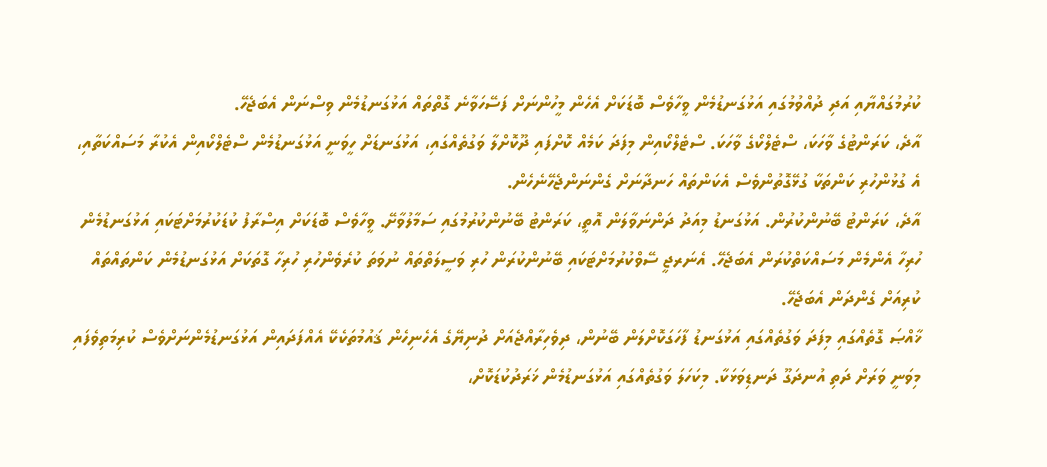ކުރުމުގައްޔާއި އަދި ދުއްވުމުގައި އަޅުގަނޑުމެން ވީހާވެސް ބޮޑަކަށް އެހެން މީހުންނަށް ފަސޭހަވާނެ ގޮތްތައް އަޅުގަނޑުމެން ވިސްނަން އެބަޖެހޭ.
އާދެ، ކަރަންޓުގެ ވާހަކަ، ސްޓެލްކޯގެ ވާހަކަ. ސްޓެލްކޯއިން މިފަދަ ކަމެއް ކޮށްފައި ދޫކޮށްލާ ވަގުތެއްގައި، އަޅުގަނޑަށް ހީވަނީ އަޅުގަނޑުމެން ސްޓެލްކޯއިން އެކުރާ މަސައްކަތާއި، އެ ގުޅުންހުރި ކަންތަކާ ގުޅޭގޮތުންވެސް އެކަންތައް ހަނދާނަށް ގެންނަންޖެހޭނެހެން.
އާދެ، ކަރަންޓު ބޭނުންކުރުން. އަޅުގަނޑު މިއަދު ދަންނަވާލަން އޮތީ، ކަރަންޓު ބޭނުންކުރުމުގައި ސަމާލުވާށޭ. ވީހާވެސް ބޮޑަކަށް އިސްރާފު ކުޑަކުރުމަށްޓަކައި އަޅުގަނޑުމެން ހުރިހާ އެންމެން މަސައްކަތްކުރަން އެބަޖެހޭ. އެނަރޖީ ސޭވްކުރުމަށްޓަކައި ބޭނުންކުރަން ހުރި ވަސީލަތްތައް ނުވަތަ ކުރެވެންހުރި ހުރިހާ ގޮތަކަށް އަޅުގަނޑުމެން ކަންތައްތައް ކުރިއަށް ގެންދަން އެބަޖެހޭ.
ޚާއްޞަ ގޮތެއްގައި މިފަދަ ވަގުތެއްގައި އަޅުގަނޑު ފާހަގަކޮށްލަން ބޭނުން، ދިވެހިރާއްޖެއަށް ދުނިޔޭގެ އެހެނިހެން ޤައުމުތަކެކޭ އެއްފަދައިން އަޅުގަނޑުމެންނަށްވެސް ކުރިމަތިވެފައި މިވަނީ ވަރަށް ދަތި އުނދަގޫ ދަނޑިވަޅަކާ. މިކަހަލަ ވަގުތެއްގައި އަޅުގަނޑުމެން ޚަރަދުކުޑަކޮށް،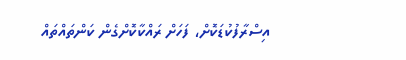އިސްރާފުކުޑަކޮށް، ފަހަށް ރައްކާކޮށްގެން ކަންތައްތައް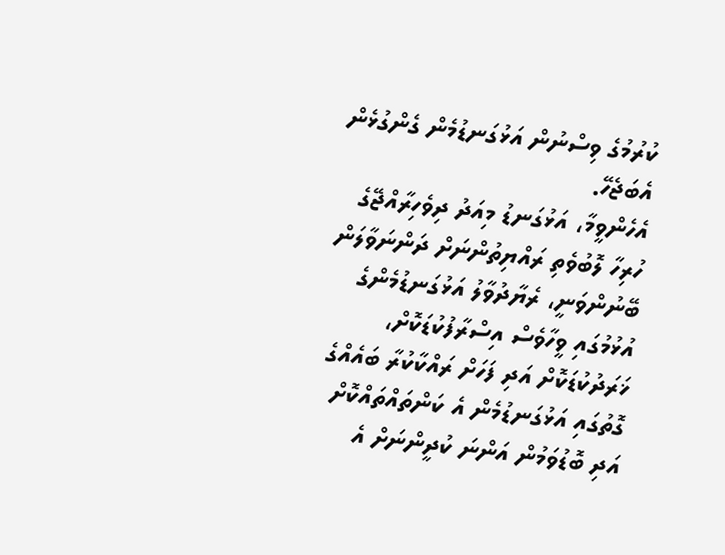ކުރުމުގެ ވިސްނުން އަޅުގަނޑުމެން ގެންގުޅެން އެބަޖެހޭ.
އެހެންވީމާ، އަޅުގަނޑު މިއަދު ދިވެހިރާއްޖޭގެ ހުރިހާ ލޮބުވެތި ރައްޔިތުންނަށް ދަންނަވާލަން ބޭނުންވަނީ، ރެޔާދުވާލު އަޅުގަނޑުމެންގެ އުޅުމުގައި ވީހާވެސް އިސްރާފުކުޑަކޮށް، ޚަރަދުކުޑަކޮށް އަދި ފަހަށް ރައްކާކުރާ ބައެއްގެ ގޮތުގައި އަޅުގަނޑުމެން އެ ކަންތައްތައްކޮށް އަދި ބޮޑުވަމުން އަންނަ ކުދީންނަށް އެ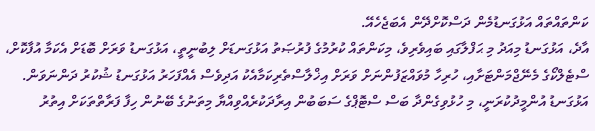ކަންތައްތައް އަޅުގަނޑުމެން ދަސްކޮށްދޭން އެބަޖެހެއޭ.
އާދެ، އަޅުގަނޑު މިއަދު މި ޙަފްލާގައި ބައިވެރިވެ، މިކަންތައް ކުރުމުގެ ފުރުޞަތު އަޅުގަނޑަށް ލިބުނީތީ، އަޅުގަނޑު ވަރަށް ބޮޑަށް އެކަމާ އުފާކޮށް، ސްޓެލްކޯގެ މެނޭޖްމަންޓަށާއި، ހުރިހާ މުވައްޒަފުންނަށް ވަރަށް އިޚްލާސްތެރިކަމާއެކު އަދިވެސް އެއްފަހަރު އަޅުގަނޑު ޝުކުރު ދަންނަވަން.
އަޅުގަނޑު އުންމީދުކުރަނީ، މި ހުޅުވިގެންދާ ބަސް ސްޓޮޕްގެ ސަބަބުން އިރާދަކުރެއްވިއްޔާ މިތަނުގެ ބޭނުން ހިފާ ފަރާތްތަކަށް އިތުރު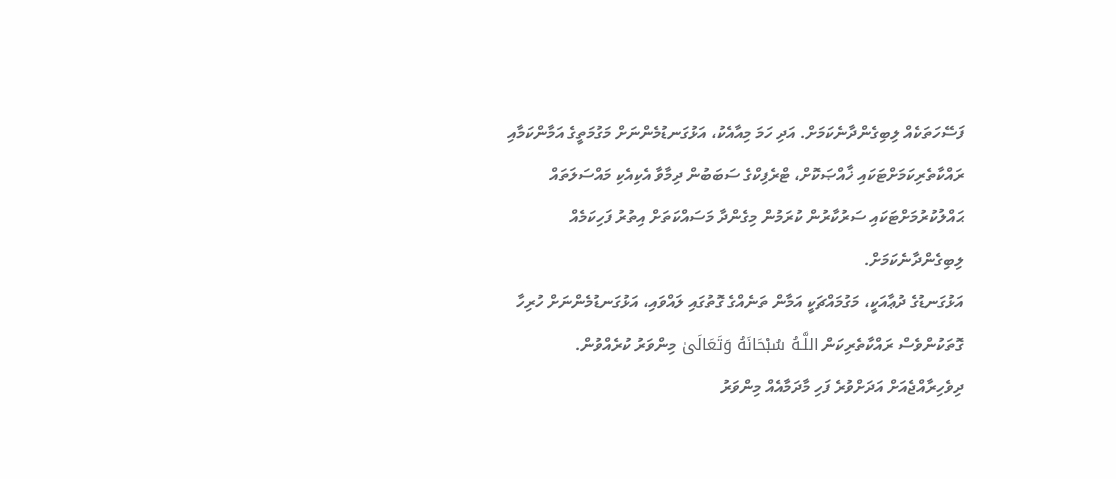ފަސޭހަތަކެއް ލިބިގެންދާނެކަމަށް. އަދި ހަމަ މިއާއެކު، އަޅުގަނޑުމެންނަށް މަގުމަތީގެ އަމާންކަމާއި ރައްކާތެރިކަމަށްޓަކައި ޚާއްޞަކޮށް، ޓްރެފިކްގެ ސަބަބުން ދިމާވާ އެކިއެކި މައްސަލަތައް ޙައްލުކުރުމަށްޓަކައި ސަރުކާރުން ކުރަމުން މިގެންދާ މަސައްކަތަށް އިތުރު ފަހިކަމެއް ލިބިގެންދާނެކަމަށް.
އަޅުގަނޑުގެ ދުޢާއަކީ، މަގުމައްޗަކީ އަމާން ތަނެއްގެ ގޮތުގައި ލައްވައި، އަޅުގަނޑުމެންނަށް ހުރިހާ ގޮތަކުންވެސް ރައްކާތެރިކަން اللَّـهُ سُبْحَانَهُ وَتَعَالَىٰ މިންވަރު ކުރެއްވުން. ދިވެހިރާއްޖެއަށް އަދަށްވުރެ ފަހި މާދަމާއެއް މިންވަރު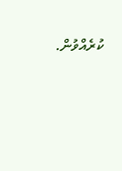ކުރެއްވުން.